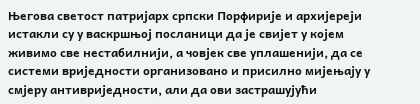Његова светост патријарх српски Порфирије и архијереји истакли су у васкршњој посланици да је свијет у којем живимо све нестабилнији, а човјек све уплашенији, да се системи вриједности организовано и присилно мијењају у смјеру антивриједности, али да ови застрашујући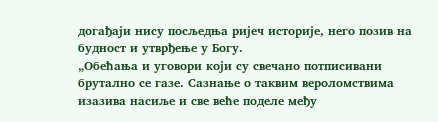догађаји нису посљедња ријеч историје, него позив на будност и утврђење у Богу.
„Обећања и уговори који су свечано потписивани брутално се газе. Сазнање о таквим вероломствима изазива насиље и све веће поделе међу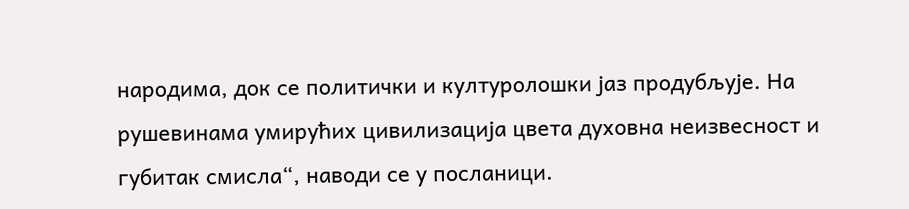народима, док се политички и културолошки јаз продубљује. На рушевинама умирућих цивилизација цвета духовна неизвесност и губитак смисла“, наводи се у посланици.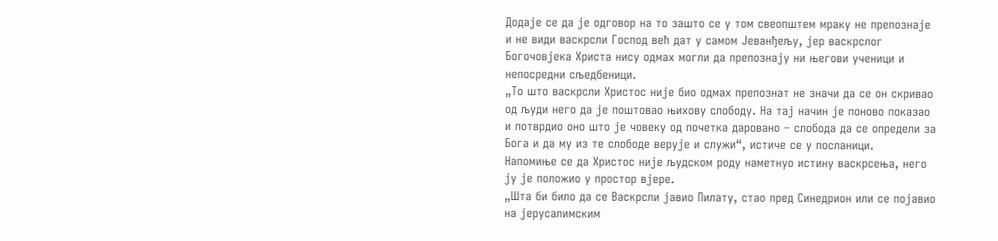Додаје се да је одговор на то зашто се у том свеопштем мраку не препознаје и не види васкрсли Господ већ дат у самом Јеванђељу, јер васкрслог Богочовјека Христа нису одмах могли да препознају ни његови ученици и непосредни сљедбеници.
„То што васкрсли Христос није био одмах препознат не значи да се он скривао од људи него да је поштовао њихову слободу. На тај начин је поново показао и потврдио оно што је човеку од почетка даровано – слобода да се определи за Бога и да му из те слободе верује и служи“, истиче се у посланици.
Напомиње се да Христос није људском роду наметнуо истину васкрсења, него ју је положио у простор вјере.
„Шта би било да се Васкрсли јавио Пилату, стао пред Синедрион или се појавио на јерусалимским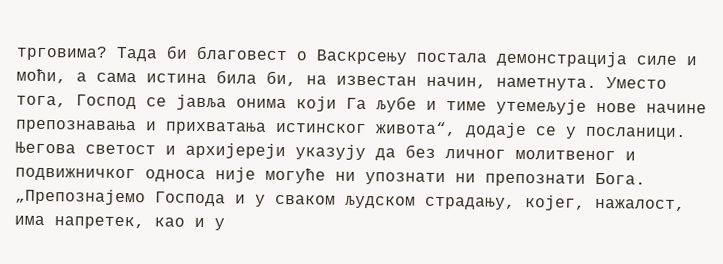трговима? Тада би благовест о Васкрсењу постала демонстрација силе и моћи, а сама истина била би, на известан начин, наметнута. Уместо тога, Господ се јавља онима који Га љубе и тиме утемељује нове начине препознавања и прихватања истинског живота“, додаје се у посланици.
Његова светост и архијереји указују да без личног молитвеног и подвижничког односа није могуће ни упознати ни препознати Бога.
„Препознајемо Господа и у сваком људском страдању, којег, нажалост, има напретек, као и у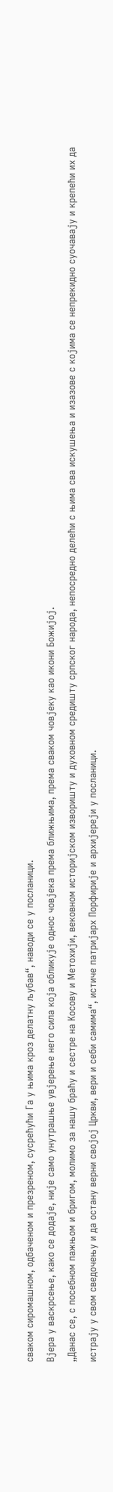сваком сиромашном, одбаченом и презреном, сусрећући Га у њима кроз делатну љубав“, наводи се у посланици.
Вјера у васкрсење, како се додаје, није само унутрашње увјерење него сила која обликује однос човјека према ближњима, према сваком човјеку као икони Божијој.
„Данас се, с посебном пажњом и бригом, молимо за нашу браћу и сестре на Косову и Метохији, вековном историјском изворишту и духовном средишту српског народа, непосредно делећи с њима сва искушења и изазове с којима се непрекидно суочавају и крепећи их да истрају у свом сведочењу и да остану верни својој Цркви, вери и себи самима“, истиче патријарх Порфирије и архијереји у посланици.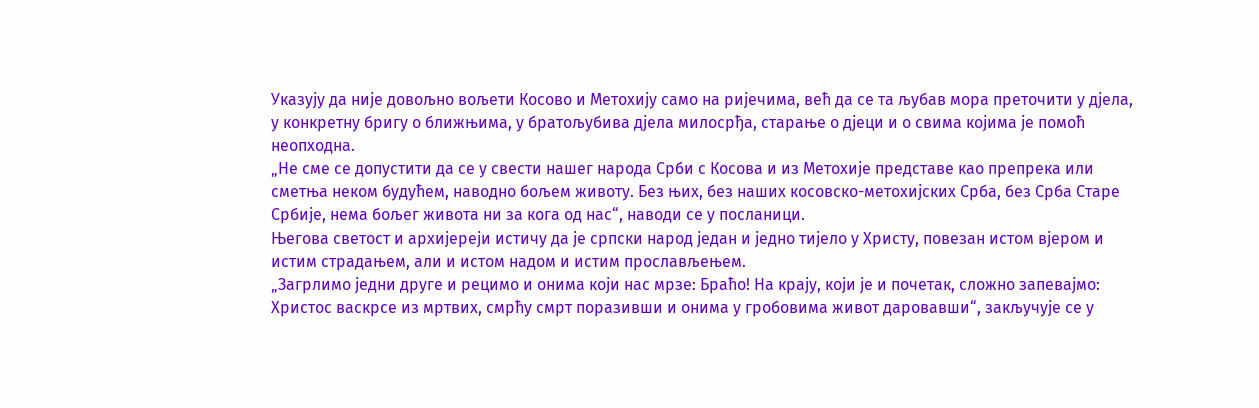Указују да није довољно вољети Косово и Метохију само на ријечима, већ да се та љубав мора преточити у дјела, у конкретну бригу о ближњима, у братољубива дјела милосрђа, старање о дјеци и о свима којима је помоћ неопходна.
„Не сме се допустити да се у свести нашег народа Срби с Косова и из Метохије представе као препрека или сметња неком будућем, наводно бољем животу. Без њих, без наших косовско-метохијских Срба, без Срба Старе Србије, нема бољег живота ни за кога од нас“, наводи се у посланици.
Његова светост и архијереји истичу да је српски народ један и једно тијело у Христу, повезан истом вјером и истим страдањем, али и истом надом и истим прослављењем.
„Загрлимо једни друге и рецимо и онима који нас мрзе: Браћо! На крају, који је и почетак, сложно запевајмо: Христос васкрсе из мртвих, смрћу смрт поразивши и онима у гробовима живот даровавши“, закључује се у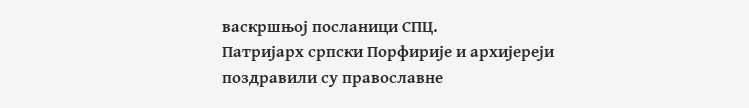васкршњој посланици СПЦ.
Патријарх српски Порфирије и архијереји поздравили су православне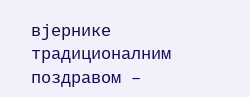вјернике традиционалним поздравом –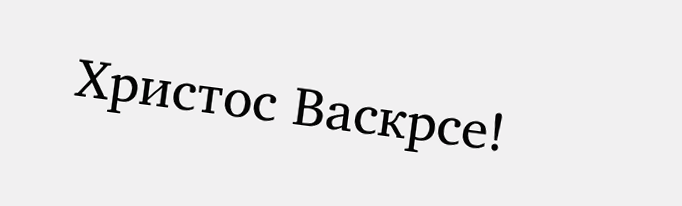Христос Васкрсе!